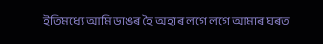ইতিমধ্যে আমি ডাঙৰ হৈ অহাৰ লগে লগে আমাৰ ঘৰত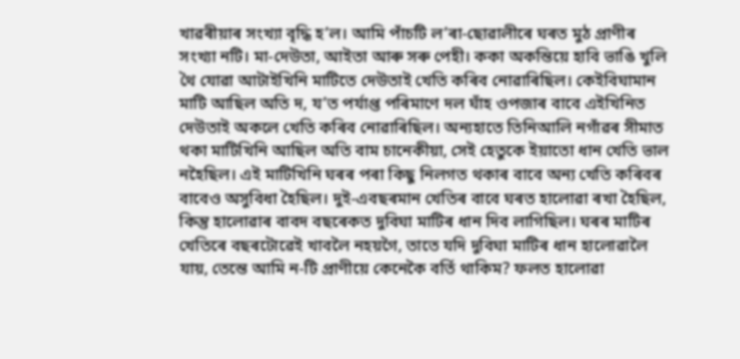খাৱৰীয়াৰ সংখ্যা বৃদ্ধি হ’ল। আমি পাঁচটি ল’ৰা-ছোৱালীৰে ঘৰত মুঠ প্ৰাণীৰ সংখ্যা নটি। মা-দেউতা, আইতা আৰু সৰু পেহী। ককা অকন্তিয়ে হাবি ভাঙি খুলি থৈ যোৱা আটাইখিনি মাটিতে দেউতাই খেতি কৰিব নোৱাৰিছিল। কেইবিঘামান মাটি আছিল অতি দ, য’ত পর্যাপ্ত পৰিমাণে দল ঘাঁহ ওপজাৰ বাবে এইখিনিত দেউতাই অকলে খেতি কৰিব নোৱাৰিছিল। অন্যহাতে তিনিআলি নগাঁৱৰ সীমাত থকা মাটিখিনি আছিল অতি বাম চানেকীয়া, সেই হেতুকে ইয়াতো ধান খেতি ভাল নহৈছিল। এই মাটিখিনি ঘৰৰ পৰা কিছু নিলগত থকাৰ বাবে অন্য খেতি কৰিবৰ বাবেও অসুবিধা হৈছিল। দুই-এবছৰমান খেতিৰ বাবে ঘৰত হালোৱা ৰখা হৈছিল, কিন্তু হালোৱাৰ বাবদ বছৰেকত দুবিঘা মাটিৰ ধান দিব লাগিছিল। ঘৰৰ মাটিৰ খেতিৰে বছৰটোৱেই খাবলৈ নহয়গৈ, তাতে যদি দুবিঘা মাটিৰ ধান হালোৱালৈ যায়, তেন্তে আমি ন-টি প্রাণীয়ে কেনেকৈ বর্তি থাকিম? ফলত হালোৱা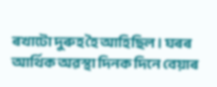ৰখাটো দুৰুহ হৈ আহিছিল। ঘৰৰ আর্থিক অৱস্থা দিনক দিনে বেয়াৰ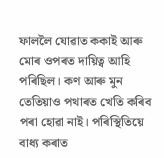ফাললৈ যোৱাত ককাই আৰু মোৰ ওপৰত দায়িত্ব আহি পৰিছিল। কণ আৰু মুন তেতিয়াও পথাৰত খেতি কৰিব পৰা হোৱা নাই। পৰিস্থিতিয়ে বাধ্য কৰাত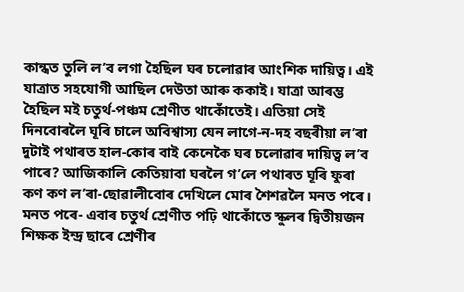কান্ধত তুলি ল’ব লগা হৈছিল ঘৰ চলোৱাৰ আংশিক দায়িত্ব। এই যাত্রাত সহযোগী আছিল দেউতা আৰু ককাই। যাত্ৰা আৰম্ভ হৈছিল মই চতুর্থ-পঞ্চম শ্রেণীত থাকোঁতেই। এতিয়া সেই দিনবোৰলৈ ঘূৰি চালে অবিশ্বাস্য যেন লাগে-ন-দহ বছৰীয়া ল’ৰা দুটাই পথাৰত হাল-কোৰ বাই কেনেকৈ ঘৰ চলোৱাৰ দায়িত্ব ল’ব পাৰে? আজিকালি কেতিয়াবা ঘৰলৈ গ’লে পথাৰত ঘূৰি ফুৰা কণ কণ ল’ৰা-ছোৱালীবোৰ দেখিলে মোৰ শৈশৱলৈ মনত পৰে। মনত পৰে- এবাৰ চতুৰ্থ শ্ৰেণীত পঢ়ি থাকোঁতে স্কুলৰ দ্বিতীয়জন শিক্ষক ইন্দ্ৰ ছাৰে শ্ৰেণীৰ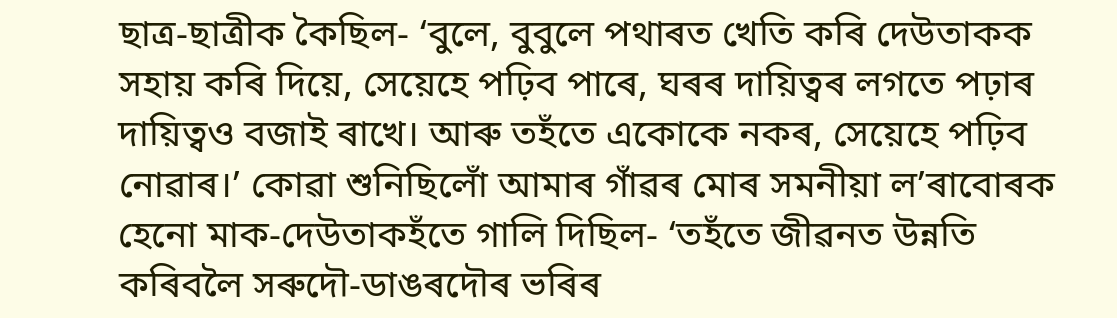ছাত্ৰ-ছাত্ৰীক কৈছিল- ‘বুলে, বুবুলে পথাৰত খেতি কৰি দেউতাকক সহায় কৰি দিয়ে, সেয়েহে পঢ়িব পাৰে, ঘৰৰ দায়িত্বৰ লগতে পঢ়াৰ দায়িত্বও বজাই ৰাখে। আৰু তহঁতে একোকে নকৰ, সেয়েহে পঢ়িব নোৱাৰ।’ কোৱা শুনিছিলোঁ আমাৰ গাঁৱৰ মোৰ সমনীয়া ল’ৰাবোৰক হেনো মাক-দেউতাকহঁতে গালি দিছিল- ‘তহঁতে জীৱনত উন্নতি কৰিবলৈ সৰুদৌ-ডাঙৰদৌৰ ভৰিৰ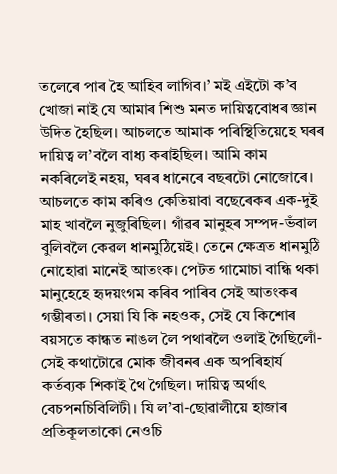তলেৰে পাৰ হৈ আহিব লাগিব।’ মই এইটো ক’ব খোজা নাই যে আমাৰ শিশু মনত দায়িত্ববোধৰ জ্ঞান উদিত হৈছিল। আচলতে আমাক পৰিস্থিতিয়েহে ঘৰৰ দায়িত্ব ল’বলৈ বাধ্য কৰাইছিল। আমি কাম নকৰিলেই নহয়, ঘৰৰ ধানেৰে বছৰটো নোজোৰে। আচলতে কাম কৰিও কেতিয়াবা বছেৰেকৰ এক-দুই মাহ খাবলৈ নুজুৰিছিল। গাঁৱৰ মানুহৰ সম্পদ-ভঁবাল বুলিবলৈ কেৱল ধানমুঠিয়েই। তেনে ক্ষেত্রত ধানমুঠি নোহোৱা মানেই আতংক। পেটত গামোচা বান্ধি থকা মানুহেহে হৃদয়ংগম কৰিব পাৰিব সেই আতংকৰ গম্ভীৰতা। সেয়া যি কি নহওক, সেই যে কিশোৰ বয়সতে কান্ধত নাঙল লৈ পথাৰলৈ ওলাই গৈছিলোঁ- সেই কথাটোৱে মোক জীবনৰ এক অপৰিহাৰ্য কৰ্তব্যক শিকাই থৈ গৈছিল। দায়িত্ব অর্থাৎ বেচপনচিবিলিটী। যি ল’বা-ছোৱালীয়ে হাজাৰ প্রতিকূলতাকো নেওচি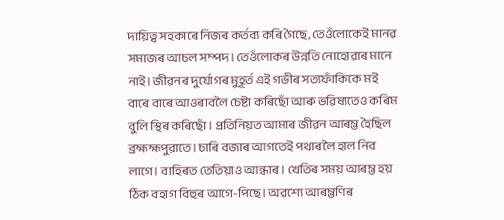দায়িত্ব সহকাৰে নিজৰ কৰ্তব্য কৰি গৈছে, তেওঁলোকেই মানৱ সমাজৰ আচল সম্পদ। তেওঁলোকৰ উন্নতি নোহোৱাৰ মানে নাই। জীৱনৰ দুৰ্যোগৰ মুহূৰ্ত এই গভীৰ সত্যফাঁকিকে মই বাৰে বাৰে আওৰাবলৈ চেষ্টা কৰিছোঁ আৰু ভৱিষ্যতেও কৰিম বুলি স্থিৰ কৰিছোঁ। প্রতিনিয়ত আমাৰ জীৱন আৰম্ভ হৈছিল ব্রহ্মহ্মপুরাতে। চাৰি বজাৰ আগতেই পথাৰলৈ হাল নিব লাগে। বাহিৰত তেতিয়াও আন্ধাৰ। খেতিৰ সময় আৰম্ভ হয় ঠিক বহাগ বিহুৰ আগে-পিছে। অৱশ্যে আৰম্ভণিৰ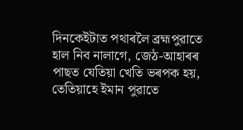দিনকেইটাত পথাৰলৈ ব্রহ্মপুৱাতে হাল নিব নালাগে, জেঠ-আহাৰৰ পাছত যেতিয়া খেতি ভৰপক হয়, তেতিয়াহে ইমান পুৱাতে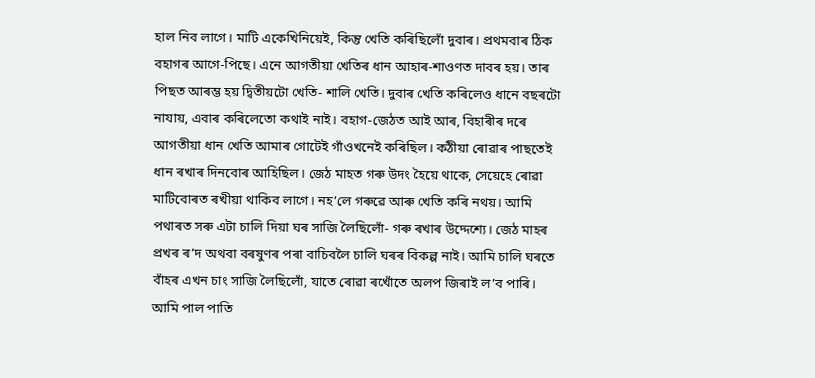হাল নিব লাগে। মাটি একেখিনিয়েই, কিন্তু খেতি কৰিছিলোঁ দুবাৰ। প্ৰথমবাৰ ঠিক বহাগৰ আগে-পিছে। এনে আগতীয়া খেতিৰ ধান আহাৰ-শাওণত দাবৰ হয়। তাৰ পিছত আৰম্ভ হয় দ্বিতীয়টো খেতি- শালি খেতি। দুবাৰ খেতি কৰিলেও ধানে বছৰটো নাযায়, এবাৰ কৰিলেতো কথাই নাই। বহাগ-জেঠত আই আৰ, বিহাৰীৰ দৰে আগতীয়া ধান খেতি আমাৰ গোটেই গাঁওখনেই কৰিছিল। কঠীয়া ৰোৱাৰ পাছতেই ধান ৰখাৰ দিনবোৰ আহিছিল। জেঠ মাহত গৰু উদং হৈয়ে থাকে, সেয়েহে ৰোৱা মাটিবোৰত ৰখীয়া থাকিব লাগে। নহ’লে গৰুৱে আৰু খেতি কৰি নথয়। আমি পথাৰত সৰু এটা চালি দিয়া ঘৰ সাজি লৈছিলোঁ- গৰু ৰখাৰ উদ্দেশ্যে। জেঠ মাহৰ প্ৰখৰ ৰ’দ অথবা বৰষুণৰ পৰা বাচিবলৈ চালি ঘৰৰ বিকল্প নাই। আমি চালি ঘৰতে বাঁহৰ এখন চাং সাজি লৈছিলোঁ, যাতে ৰোৱা ৰখোঁতে অলপ জিৰাই ল’ব পাৰি। আমি পাল পাতি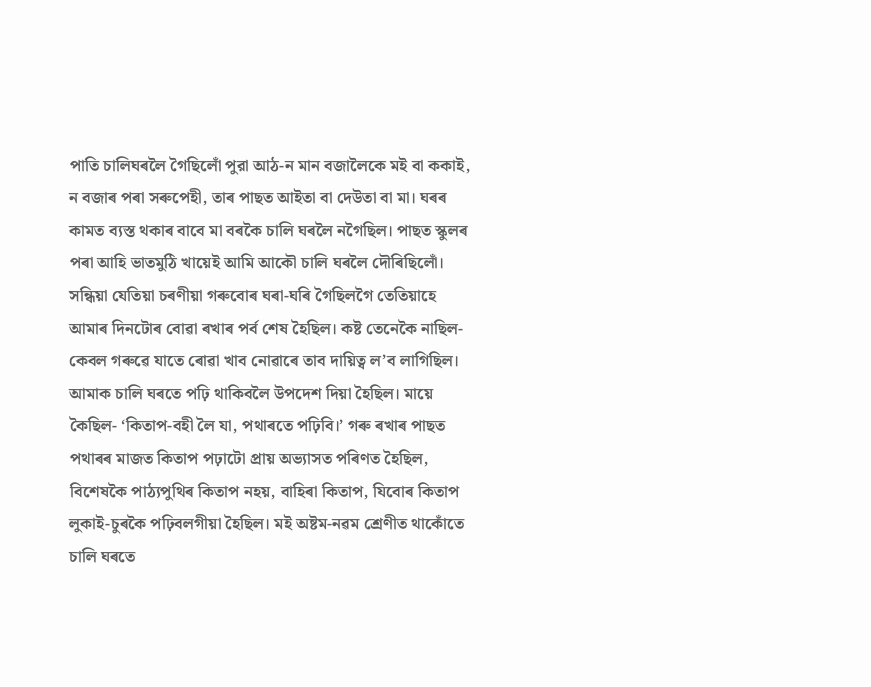পাতি চালিঘৰলৈ গৈছিলোঁ পুরা আঠ-ন মান বজালৈকে মই বা ককাই, ন বজাৰ পৰা সৰুপেহী, তাৰ পাছত আইতা বা দেউতা বা মা। ঘৰৰ কামত ব্যস্ত থকাৰ বাবে মা বৰকৈ চালি ঘৰলৈ নগৈছিল। পাছত স্কুলৰ পৰা আহি ভাতমুঠি খায়েই আমি আকৌ চালি ঘৰলৈ দৌৰিছিলোঁ। সন্ধিয়া যেতিয়া চৰণীয়া গৰুবোৰ ঘৰা-ঘৰি গৈছিলগৈ তেতিয়াহে আমাৰ দিনটোৰ বোৱা ৰখাৰ পৰ্ব শেষ হৈছিল। কষ্ট তেনেকৈ নাছিল- কেবল গৰুৱে যাতে ৰোৱা খাব নোৱাৰে তাব দায়িত্ব ল’ব লাগিছিল। আমাক চালি ঘৰতে পঢ়ি থাকিবলৈ উপদেশ দিয়া হৈছিল। মায়ে কৈছিল- ‘কিতাপ-বহী লৈ যা, পথাৰতে পঢ়িবি।’ গৰু ৰখাৰ পাছত পথাৰৰ মাজত কিতাপ পঢ়াটো প্রায় অভ্যাসত পৰিণত হৈছিল, বিশেষকৈ পাঠ্যপুথিৰ কিতাপ নহয়, বাহিৰা কিতাপ, যিবোৰ কিতাপ লুকাই-চুৰকৈ পঢ়িবলগীয়া হৈছিল। মই অষ্টম-নৱম শ্ৰেণীত থাকোঁতে চালি ঘৰতে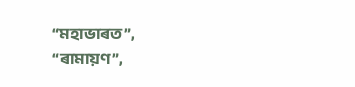“মহাভাৰত”, “ৰামায়ণ”,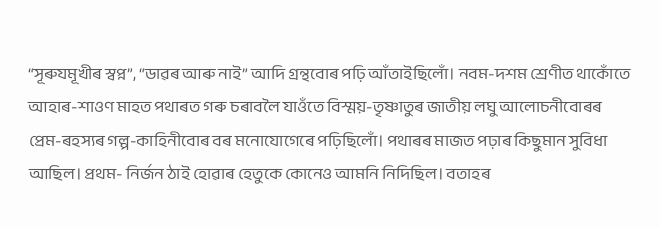“সূৰুযমূখীৰ স্বপ্ন”, “ডাৱৰ আৰু নাই” আদি গ্ৰন্থবোৰ পঢ়ি আঁতাইছিলোঁ। নবম-দশম শ্রেণীত থাকোঁতে আহাৰ-শাওণ মাহত পথাৰত গৰু চৰাবলৈ যাওঁতে বিস্ময়-তৃষ্ণাতুৰ জাতীয় লঘু আলোচনীবোৰৰ প্ৰেম-ৰহস্যৰ গল্প-কাহিনীবোৰ বৰ মনোযোগেৰে পঢ়িছিলোঁ। পথাৰৰ মাজত পঢ়াৰ কিছুমান সুবিধা আছিল। প্রথম- নির্জন ঠাই হোৱাৰ হেতুকে কোনেও আমনি নিদিছিল। বতাহৰ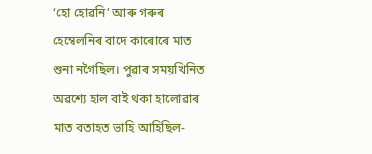‘হো হোৱনি’ আৰু গৰুৰ হেম্বেলনিৰ বাদে কাৰোৰে মাত শুনা নগৈছিল। পুৱাৰ সময়খিনিত অৱশ্যে হাল বাই থকা হালোৱাৰ মাত বতাহত ভাহি আহিছিল-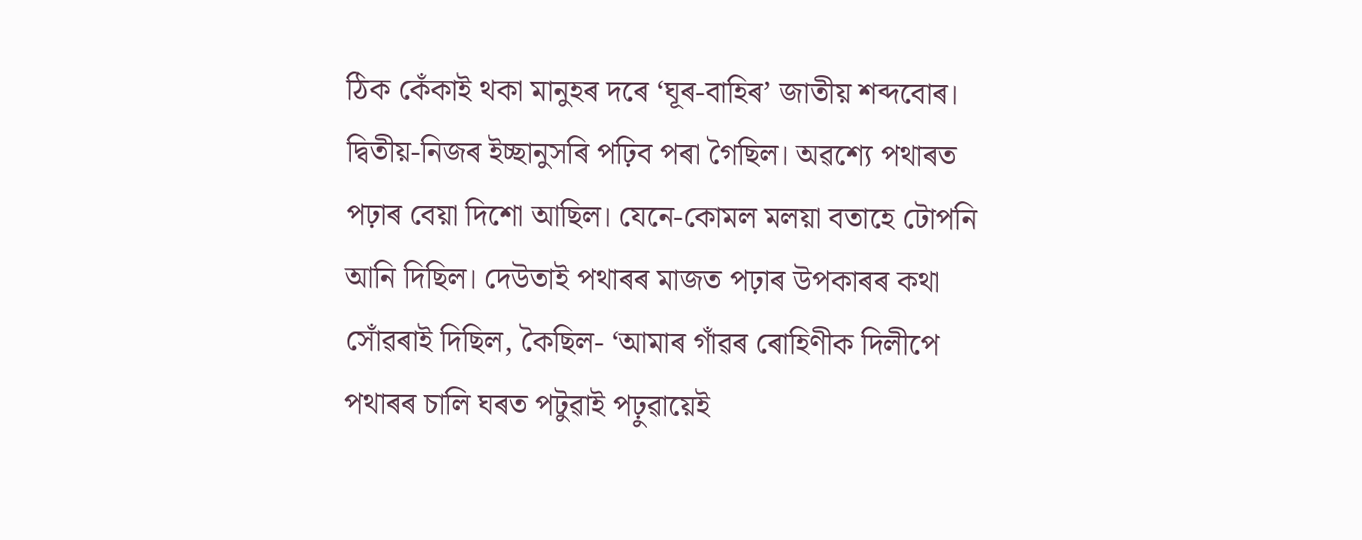ঠিক কেঁকাই থকা মানুহৰ দৰে ‘ঘূৰ-বাহিৰ’ জাতীয় শব্দবোৰ। দ্বিতীয়-নিজৰ ইচ্ছানুসৰি পঢ়িব পৰা গৈছিল। অৱশ্যে পথাৰত পঢ়াৰ বেয়া দিশো আছিল। যেনে-কোমল মলয়া বতাহে টোপনি আনি দিছিল। দেউতাই পথাৰৰ মাজত পঢ়াৰ উপকাৰৰ কথা সোঁৱৰাই দিছিল, কৈছিল- ‘আমাৰ গাঁৱৰ ৰোহিণীক দিলীপে পথাৰৰ চালি ঘৰত পটুৱাই পঢ়ুৱায়েই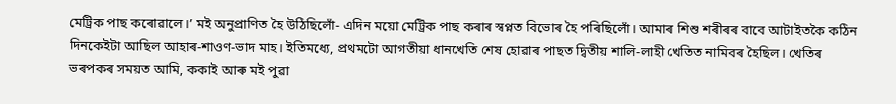মেট্রিক পাছ কৰোৱালে।’ মই অনুপ্রাণিত হৈ উঠিছিলোঁ- এদিন ময়ো মেট্ৰিক পাছ কৰাৰ স্বপ্নত বিভোৰ হৈ পৰিছিলোঁ। আমাৰ শিশু শৰীৰৰ বাবে আটাইতকৈ কঠিন দিনকেইটা আছিল আহাৰ-শাওণ-ভাদ মাহ। ইতিমধ্যে, প্রথমটো আগতীয়া ধানখেতি শেষ হোৱাৰ পাছত দ্বিতীয় শালি-লাহী খেতিত নামিবৰ হৈছিল। খেতিৰ ভৰপকৰ সময়ত আমি, ককাই আৰু মই পুৱা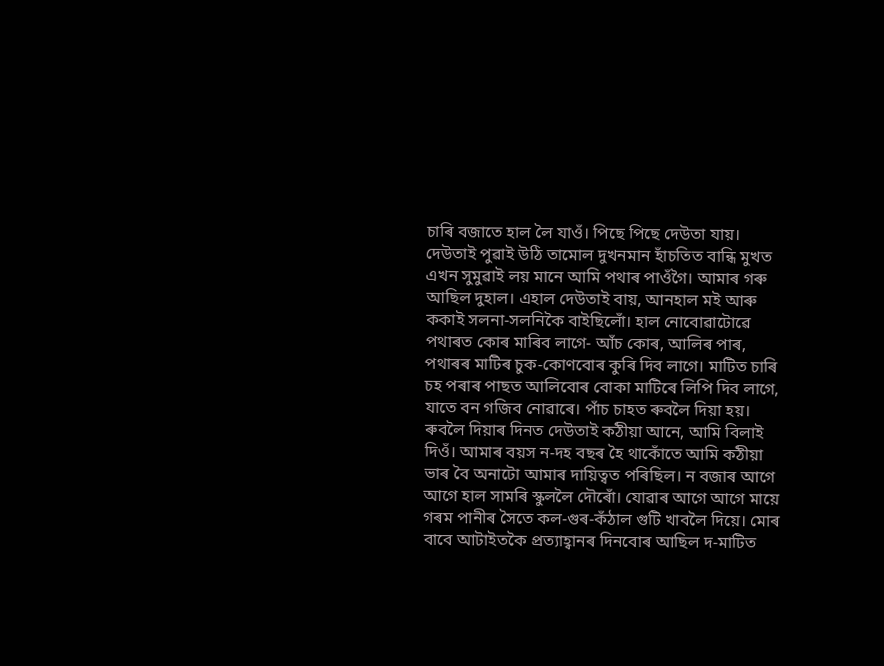চাৰি বজাতে হাল লৈ যাওঁ। পিছে পিছে দেউতা যায়। দেউতাই পুৱাই উঠি তামোল দুখনমান হাঁচতিত বান্ধি মুখত এখন সুমুৱাই লয় মানে আমি পথাৰ পাওঁগৈ। আমাৰ গৰু আছিল দুহাল। এহাল দেউতাই বায়, আনহাল মই আৰু ককাই সলনা-সলনিকৈ বাইছিলোঁ। হাল নোবোৱাটোৱে পথাৰত কোৰ মাৰিব লাগে- আঁচ কোৰ, আলিৰ পাৰ, পথাৰৰ মাটিৰ চুক-কোণবোৰ কুৰি দিব লাগে। মাটিত চাৰি চহ পৰাৰ পাছত আলিবোৰ বোকা মাটিৰে লিপি দিব লাগে, যাতে বন গজিব নোৱাৰে। পাঁচ চাহত ৰুবলৈ দিয়া হয়। ৰুবলৈ দিয়াৰ দিনত দেউতাই কঠীয়া আনে, আমি বিলাই দিওঁ। আমাৰ বয়স ন-দহ বছৰ হৈ থাকোঁতে আমি কঠীয়া ভাৰ বৈ অনাটো আমাৰ দায়িত্বত পৰিছিল। ন বজাৰ আগে আগে হাল সামৰি স্কুললৈ দৌৰোঁ। যোৱাৰ আগে আগে মায়ে গৰম পানীৰ সৈতে কল-গুৰ-কঁঠাল গুটি খাবলৈ দিয়ে। মোৰ বাবে আটাইতকৈ প্রত্যাহ্বানৰ দিনবোৰ আছিল দ-মাটিত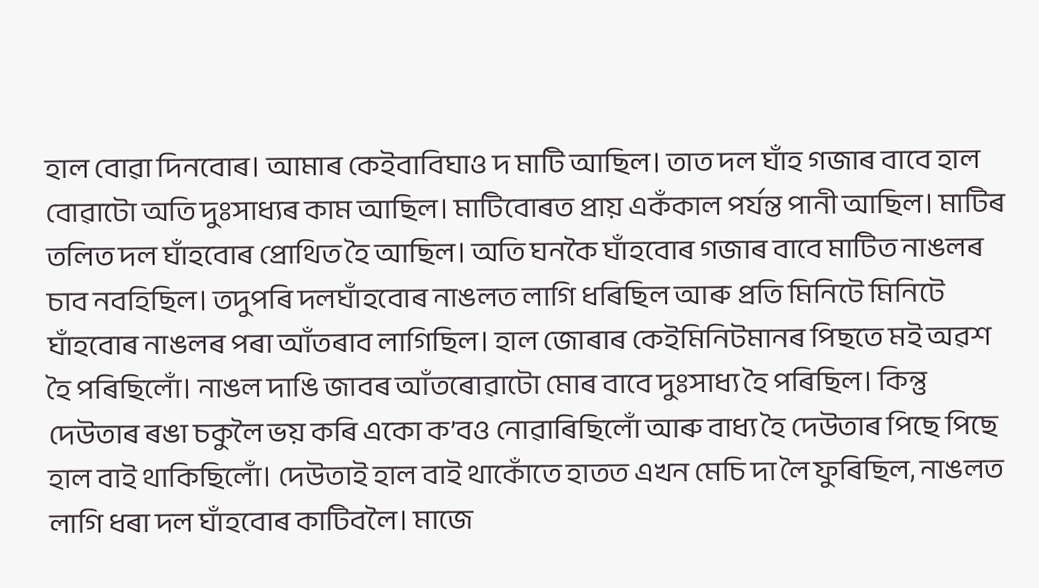হাল বোৱা দিনবোৰ। আমাৰ কেইবাবিঘাও দ মাটি আছিল। তাত দল ঘাঁহ গজাৰ বাবে হাল বোৱাটো অতি দুঃসাধ্যৰ কাম আছিল। মাটিবোৰত প্রায় একঁকাল পর্যন্ত পানী আছিল। মাটিৰ তলিত দল ঘাঁহবোৰ প্রোথিত হৈ আছিল। অতি ঘনকৈ ঘাঁহবোৰ গজাৰ বাবে মাটিত নাঙলৰ চাব নবহিছিল। তদুপৰি দলঘাঁহবোৰ নাঙলত লাগি ধৰিছিল আৰু প্রতি মিনিটে মিনিটে ঘাঁহবোৰ নাঙলৰ পৰা আঁতৰাব লাগিছিল। হাল জোৰাৰ কেইমিনিটমানৰ পিছতে মই অৱশ হৈ পৰিছিলোঁ। নাঙল দাঙি জাবৰ আঁতৰোৱাটো মোৰ বাবে দুঃসাধ্য হৈ পৰিছিল। কিন্তু দেউতাৰ ৰঙা চকুলৈ ভয় কৰি একো ক’বও নোৱাৰিছিলোঁ আৰু বাধ্য হৈ দেউতাৰ পিছে পিছে হাল বাই থাকিছিলোঁ। দেউতাই হাল বাই থাকোঁতে হাতত এখন মেচি দা লৈ ফুৰিছিল, নাঙলত লাগি ধৰা দল ঘাঁহবোৰ কাটিবলৈ। মাজে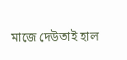মাজে দেউতাই হাল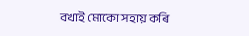বখাই মোকো সহায় কৰি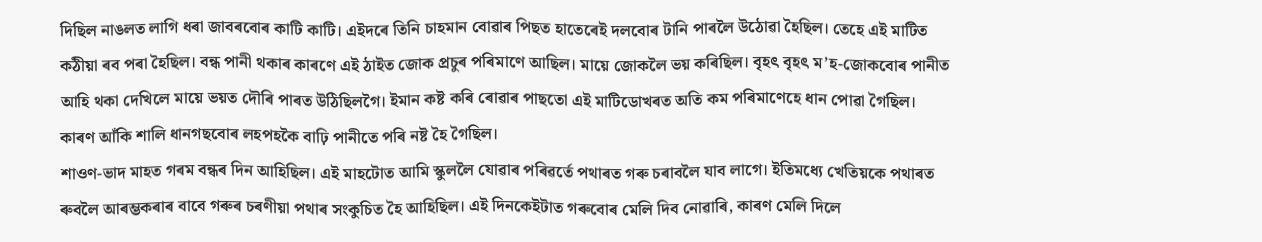দিছিল নাঙলত লাগি ধৰা জাবৰবোৰ কাটি কাটি। এইদৰে তিনি চাহমান বোৱাৰ পিছত হাতেৰেই দলবোৰ টানি পাৰলৈ উঠোৱা হৈছিল। তেহে এই মাটিত কঠীয়া ৰব পৰা হৈছিল। বন্ধ পানী থকাৰ কাৰণে এই ঠাইত জোক প্ৰচুৰ পৰিমাণে আছিল। মায়ে জোকলৈ ভয় কৰিছিল। বৃহৎ বৃহৎ ম’হ-জোকবোৰ পানীত আহি থকা দেখিলে মায়ে ভয়ত দৌৰি পাৰত উঠিছিলগৈ। ইমান কষ্ট কৰি ৰোৱাৰ পাছতো এই মাটিডোখৰত অতি কম পৰিমাণেহে ধান পোৱা গৈছিল। কাৰণ আঁকি শালি ধানগছবোৰ লহপহকৈ বাঢ়ি পানীতে পৰি নষ্ট হৈ গৈছিল।
শাওণ-ভাদ মাহত গৰম বন্ধৰ দিন আহিছিল। এই মাহটোত আমি স্কুললৈ যোৱাৰ পৰিৱৰ্তে পথাৰত গৰু চৰাবলৈ যাব লাগে। ইতিমধ্যে খেতিয়কে পথাৰত ৰুবলৈ আৰম্ভকৰাৰ বাবে গৰুৰ চৰণীয়া পথাৰ সংকুচিত হৈ আহিছিল। এই দিনকেইটাত গৰুবোৰ মেলি দিব নোৱাৰি, কাৰণ মেলি দিলে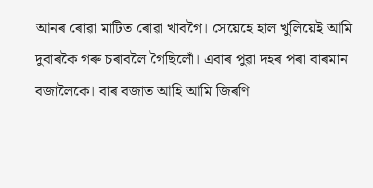আনৰ ৰোৱা মাটিত ৰোৱা খাবগৈ। সেয়েহে হাল খুলিয়েই আমি দুবাৰকৈ গৰু চৰাবলৈ গৈছিলোঁ। এবাৰ পুৱা দহৰ পৰা বাৰমান বজালৈকে। বাৰ বজাত আহি আমি জিৰণি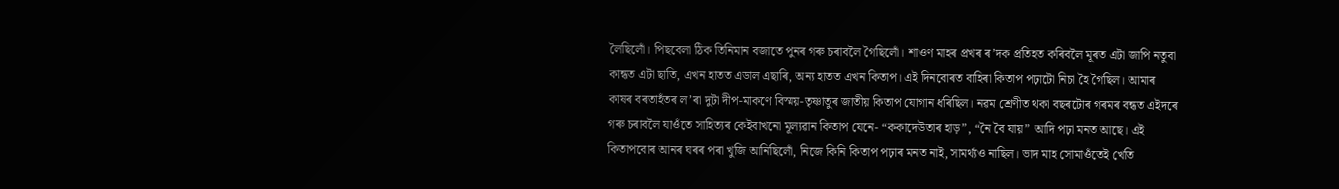লৈছিলোঁ। পিছবেলা ঠিক তিনিমান বজাতে পুনৰ গৰু চৰাবলৈ গৈছিলোঁ। শাওণ মাহৰ প্ৰখৰ ৰ’দক প্রতিহত কৰিবলৈ মূৰত এটা জাপি নতুবা কান্ধত এটা ছাতি, এখন হাতত এডাল এছাৰি, অন্য হাতত এখন কিতাপ। এই দিনবোৰত বাহিৰা কিতাপ পঢ়াটো নিচা হৈ গৈছিল। আমাৰ কাষৰ বৰতাহঁতৰ ল’ৰা দুটা দীপ-মাকণে বিস্ময়-তৃষ্ণাতুৰ জাতীয় কিতাপ যোগান ধৰিছিল। নৱম শ্ৰেণীত থকা বছৰটোৰ গৰমৰ বন্ধত এইদৰে গৰু চৰাবলৈ যাওঁতে সাহিত্যৰ কেইবাখনো মূল্যৱান কিতাপ যেনে- “ককাদেউতাৰ হাড়”, “নৈ বৈ যায়” আদি পঢ়া মনত আছে। এই কিতাপবোৰ আনৰ ঘৰৰ পৰা খুজি আনিছিলোঁ, নিজে কিনি কিতাপ পঢ়াৰ মনত নাই, সামর্থ্যও নাছিল। ভাদ মাহ সোমাওঁতেই খেতি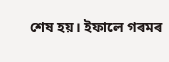শেষ হয়। ইফালে গৰমৰ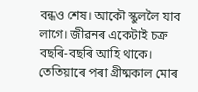বন্ধও শেষ। আকৌ স্কুললৈ যাব লাগে। জীৱনৰ একেটাই চক্র বছৰি-বছৰি আহি থাকে। তেতিয়াৰে পৰা গ্ৰীষ্মকাল মোৰ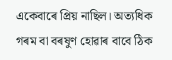একেবাৰে প্রিয় নাছিল। অত্যধিক গৰম বা বৰষুণ হোৱাৰ বাবে ঠিক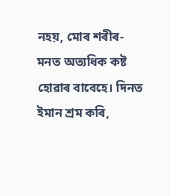নহয়, মোৰ শৰীৰ-মনত অত্যধিক কষ্ট হোৱাৰ বাবেহে। দিনত ইমান শ্রম কৰি,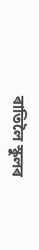ৰাতিলৈ স্কুলৰ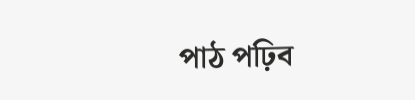পাঠ পঢ়িব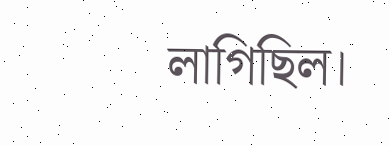লাগিছিল।